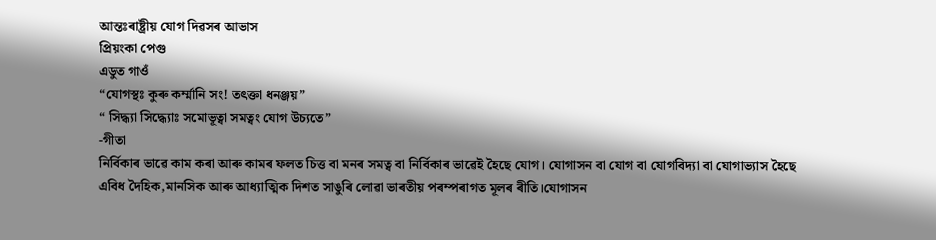আন্তঃৰাষ্ট্ৰীয় যোগ দিৱসৰ আভাস
প্ৰিয়ংকা পেগু
এডুত গাওঁ
“যোগস্থঃ কুৰু কৰ্ম্মানি সং! তৎক্তা ধনঞ্জয়”
“ সিদ্ধ্যা সিদ্ধ্যোঃ সমোভূত্বা সমত্বং যোগ উচ্যতে”
-গীতা
নিৰ্বিকাৰ ভাৱে কাম কৰা আৰু কামৰ ফলত চিত্ত বা মনৰ সমত্ব বা নিৰ্বিকাৰ ভাৱেই হৈছে যোগ। যোগাসন বা যোগ বা যোগবিদ্যা বা যোগাভ্যাস হৈছে এবিধ দৈহিক,মানসিক আৰু আধ্যাত্মিক দিশত সাঙুৰি লোৱা ভাৰতীয় পৰম্পৰাগত মূলৰ ৰীতি।যোগাসন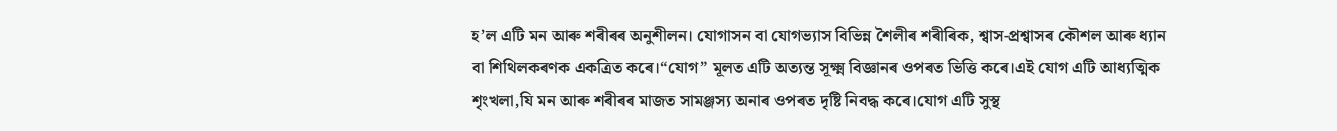হ’ল এটি মন আৰু শৰীৰৰ অনুশীলন। যোগাসন বা যোগভ্যাস বিভিন্ন শৈলীৰ শৰীৰিক, শ্বাস-প্ৰশ্বাসৰ কৌশল আৰু ধ্যান বা শিথিলকৰণক একত্ৰিত কৰে।“যোগ” মূলত এটি অত্যন্ত সূক্ষ্ম বিজ্ঞানৰ ওপৰত ভিত্তি কৰে।এই যোগ এটি আধ্যত্মিক শৃংখলা,যি মন আৰু শৰীৰৰ মাজত সামঞ্জস্য অনাৰ ওপৰত দৃষ্টি নিবদ্ধ কৰে।যোগ এটি সুস্থ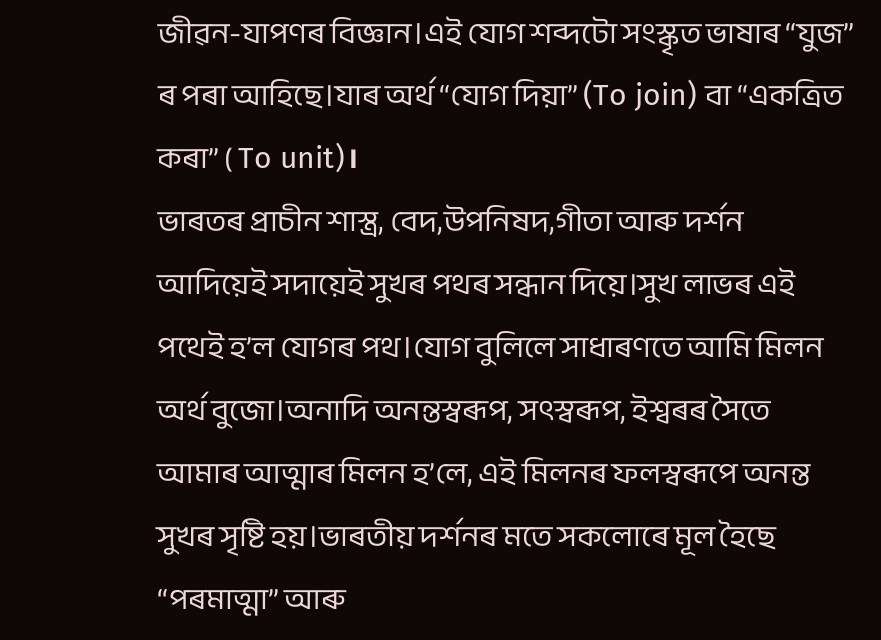জীৱন-যাপণৰ বিজ্ঞান।এই যোগ শব্দটো সংস্কৃত ভাষাৰ “যুজ” ৰ পৰা আহিছে।যাৰ অৰ্থ “যোগ দিয়া” (To join) বা “একত্ৰিত কৰা” ( To unit)।
ভাৰতৰ প্ৰাচীন শাস্ত্ৰ, বেদ,উপনিষদ,গীতা আৰু দৰ্শন আদিয়েই সদায়েই সুখৰ পথৰ সন্ধান দিয়ে।সুখ লাভৰ এই পথেই হ’ল যোগৰ পথ।যোগ বুলিলে সাধাৰণতে আমি মিলন অৰ্থ বুজো।অনাদি অনন্তস্বৰূপ, সৎস্বৰূপ, ইশ্বৰৰ সৈতে আমাৰ আত্মাৰ মিলন হ’লে, এই মিলনৰ ফলস্বৰূপে অনন্ত সুখৰ সৃষ্টি হয়।ভাৰতীয় দৰ্শনৰ মতে সকলোৰে মূল হৈছে “পৰমাত্মা” আৰু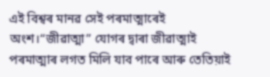এই বিশ্বৰ মানৱ সেই পৰমাত্মাৰেই অংশ।“জীৱাত্মা” যোগৰ দ্বাৰা জীৱাত্মাই পৰমাত্মাৰ লগত মিলি যাব পাৰে আৰু তেতিয়াই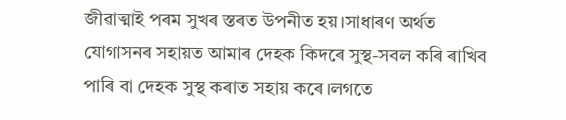জীৱাত্মাই পৰম সুখৰ স্তৰত উপনীত হয়।সাধাৰণ অৰ্থত যোগাসনৰ সহায়ত আমাৰ দেহক কিদৰে সুস্থ-সবল কৰি ৰাখিব পাৰি বা দেহক সুস্থ কৰাত সহায় কৰে।লগতে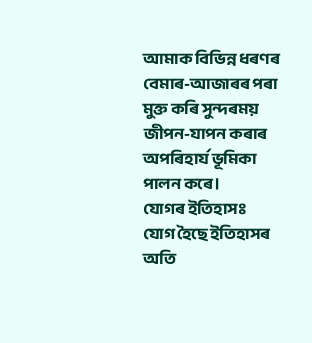আমাক বিভিন্ন ধৰণৰ বেমাৰ-আজাৰৰ পৰা মুক্ত কৰি সুন্দৰময় জীপন-যাপন কৰাৰ অপৰিহাৰ্য ভূমিকা পালন কৰে।
যোগৰ ইতিহাসঃ
যোগ হৈছে ইতিহাসৰ অতি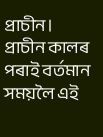প্ৰাচীন। প্ৰাচীন কালৰ পৰাই বৰ্তমান সময়লৈ এই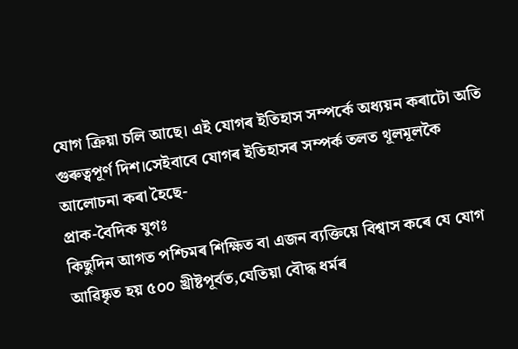যোগ ক্ৰিয়া চলি আছে। এই যোগৰ ইতিহাস সম্পৰ্কে অধ্যয়ন কৰাটো অতি গুৰুত্বপূৰ্ণ দিশ।সেইবাবে যোগৰ ইতিহাসৰ সম্পৰ্ক তলত থূলমূলকৈ আলোচনা কৰা হৈছে-
প্ৰাক-বৈদিক যুগঃ
কিছুদিন আগত পশ্চিমৰ শিক্ষিত বা এজন ব্যক্তিয়ে বিশ্বাস কৰে যে যোগ আৱিষ্কৃত হয় ৫০০ খ্ৰীষ্টপূৰ্বত,যেতিয়া বৌদ্ধ ধৰ্মৰ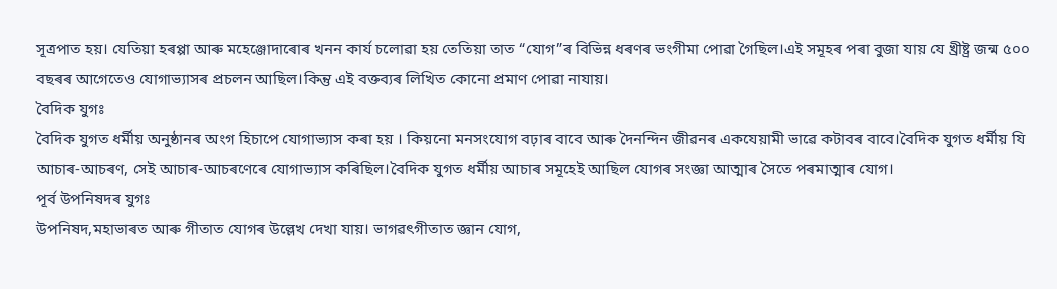সূত্ৰপাত হয়। যেতিয়া হৰপ্পা আৰু মহেঞ্জোদাৰোৰ খনন কাৰ্য চলোৱা হয় তেতিয়া তাত “যোগ”ৰ বিভিন্ন ধৰণৰ ভংগীমা পোৱা গৈছিল।এই সমূহৰ পৰা বুজা যায় যে খ্ৰীষ্ট্ৰ জন্ম ৫০০ বছৰৰ আগেতেও যোগাভ্যাসৰ প্ৰচলন আছিল।কিন্তু এই বক্তব্যৰ লিখিত কোনো প্ৰমাণ পোৱা নাযায়।
বৈদিক যুগঃ
বৈদিক যুগত ধৰ্মীয় অনুষ্ঠানৰ অংগ হিচাপে যোগাভ্যাস কৰা হয় । কিয়নো মনসংযোগ বঢ়াৰ বাবে আৰু দৈনন্দিন জীৱনৰ একযেয়ামী ভাৱে কটাবৰ বাবে।বৈদিক যুগত ধৰ্মীয় যি আচাৰ-আচৰণ, সেই আচাৰ-আচৰণেৰে যোগাভ্যাস কৰিছিল।বৈদিক যুগত ধৰ্মীয় আচাৰ সমূহেই আছিল যোগৰ সংজ্ঞা আত্মাৰ সৈতে পৰমাত্মাৰ যোগ।
পূৰ্ব উপনিষদৰ যুগঃ
উপনিষদ,মহাভাৰত আৰু গীতাত যোগৰ উল্লেখ দেখা যায়। ভাগৱৎগীতাত জ্ঞান যোগ,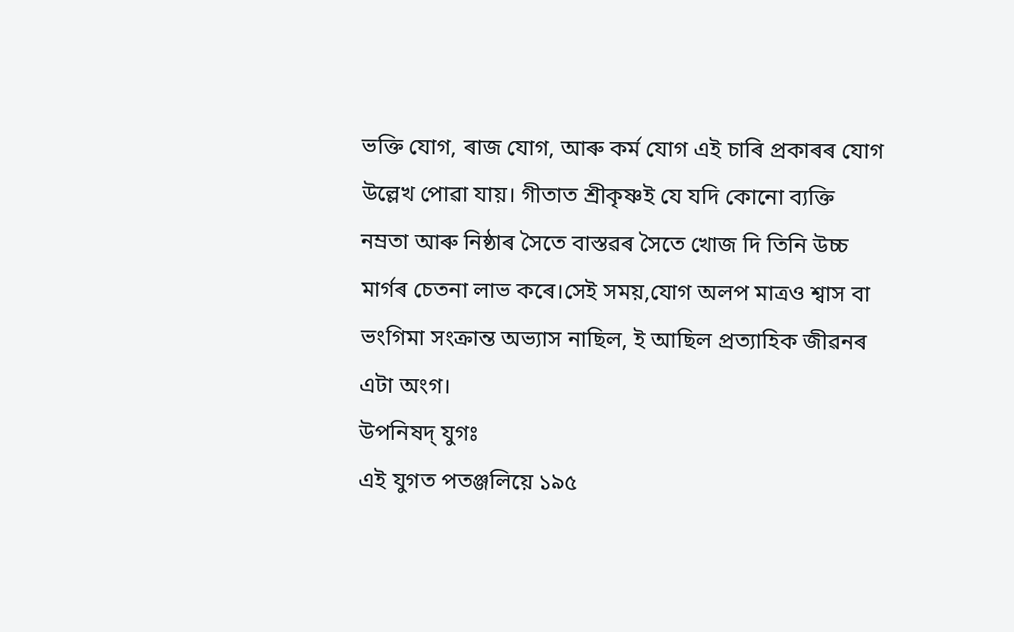ভক্তি যোগ, ৰাজ যোগ, আৰু কৰ্ম যোগ এই চাৰি প্ৰকাৰৰ যোগ উল্লেখ পোৱা যায়। গীতাত শ্ৰীকৃষ্ণই যে যদি কোনো ব্যক্তি নম্ৰতা আৰু নিষ্ঠাৰ সৈতে বাস্তৱৰ সৈতে খোজ দি তিনি উচ্চ মাৰ্গৰ চেতনা লাভ কৰে।সেই সময়,যোগ অলপ মাত্ৰও শ্বাস বা ভংগিমা সংক্ৰান্ত অভ্যাস নাছিল, ই আছিল প্ৰত্যাহিক জীৱনৰ এটা অংগ।
উপনিষদ্ যুগঃ
এই যুগত পতঞ্জলিয়ে ১৯৫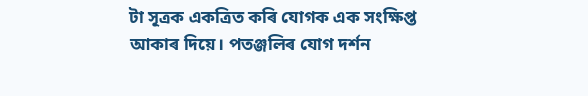টা সূত্ৰক একত্ৰিত কৰি যোগক এক সংক্ষিপ্ত আকাৰ দিয়ে। পতঞ্জলিৰ যোগ দৰ্শন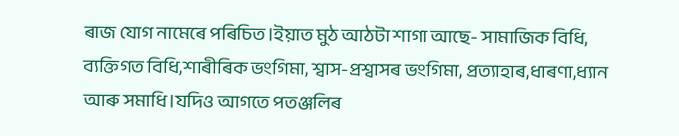ৰাজ যোগ নামেৰে পৰিচিত।ইয়াত মুঠ আঠটা শাগা আছে- সামাজিক বিধি, ব্যক্তিগত বিধি,শাৰীৰিক ভংগিমা, শ্বাস-প্ৰশ্বাসৰ ভংগিমা, প্ৰত্যাহাৰ,ধাৰণা,ধ্যান আৰু সমাধি।যদিও আগতে পতঞ্জলিৰ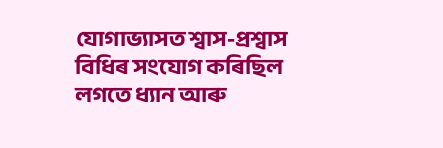যোগাভ্যাসত শ্বাস-প্ৰশ্বাস বিধিৰ সংযোগ কৰিছিল লগতে ধ্যান আৰু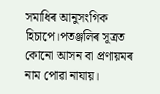সমাধিৰ আনুসংগিক হিচাপে।পতঞ্জলিৰ সূত্ৰত কোনো আসন বা প্ৰণায়মৰ নাম পোৱা নাযায়।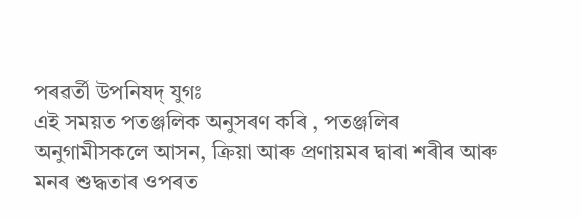পৰৱৰ্তী উপনিষদ্ যুগঃ
এই সময়ত পতঞ্জলিক অনুসৰণ কৰি , পতঞ্জলিৰ অনুগামীসকলে আসন, ক্ৰিয়া আৰু প্ৰণায়মৰ দ্বাৰা শৰীৰ আৰু মনৰ শুদ্ধতাৰ ওপৰত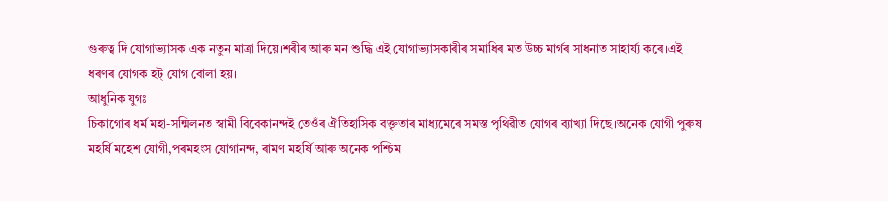গুৰুত্ব দি যোগাভ্যাসক এক নতুন মাত্ৰা দিয়ে।শৰীৰ আৰু মন শুদ্ধি এই যোগাভ্যাসকাৰীৰ সমাধিৰ মত উচ্চ মাৰ্গৰ সাধনাত সাহাৰ্য্য কৰে।এই ধৰণৰ যোগক হট্ যোগ বোলা হয়।
আধুনিক যুগঃ
চিকাগোৰ ধৰ্ম মহা-সন্মিলনত স্বামী বিবেকানন্দই তেওঁৰ ঐতিহাসিক বক্তৃতাৰ মাধ্যমেৰে সমস্ত পৃথিৱীত যোগৰ ব্যাখ্যা দিছে।অনেক যোগী পুৰুষ মহৰ্ষি মহেশ যোগী,পৰমহংস যোগানন্দ, ৰামণ মহৰ্ষি আৰু অনেক পশ্চিম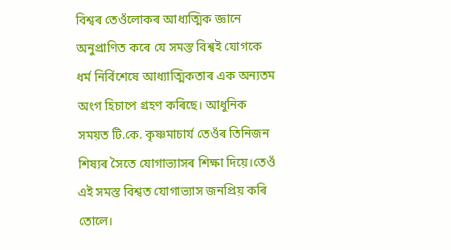বিশ্বৰ তেওঁলোকৰ আধ্যত্মিক জ্ঞানে অনুপ্ৰাণিত কৰে যে সমস্ত বিশ্বই যোগকে ধৰ্ম নিৰ্বিশেষে আধ্যাত্মিকতাৰ এক অন্যতম অংগ হিচাপে গ্ৰহণ কৰিছে। আধুনিক সময়ত টি.কে. কৃষ্ণমাচাৰ্য তেওঁৰ তিনিজন শিষ্যৰ সৈতে যোগাভ্যাসৰ শিক্ষা দিয়ে।তেওঁ এই সমস্ত বিশ্বত যোগাভ্যাস জনপ্ৰিয় কৰি তোলে।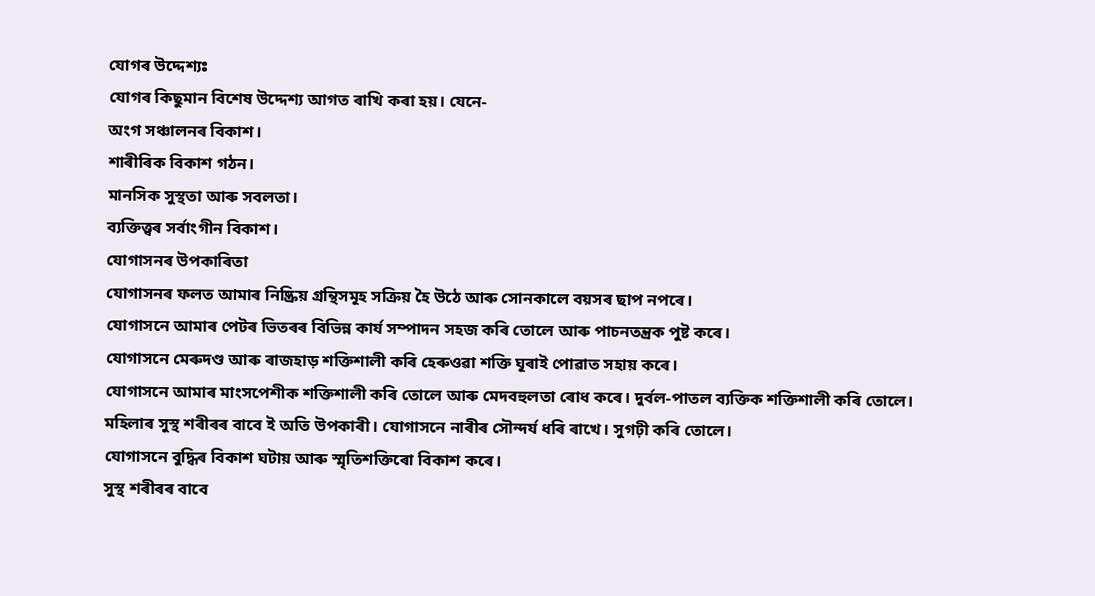যোগৰ উদ্দেশ্যঃ
যোগৰ কিছুমান বিশেষ উদ্দেশ্য আগত ৰাখি কৰা হয়। যেনে-
অংগ সঞ্চালনৰ বিকাশ।
শাৰীৰিক বিকাশ গঠন।
মানসিক সুস্থতা আৰু সবলতা।
ব্যক্তিত্ত্বৰ সৰ্বাংগীন বিকাশ।
যোগাসনৰ উপকাৰিতা
যোগাসনৰ ফলত আমাৰ নিষ্ক্ৰিয় গ্ৰন্থিসমূহ সক্ৰিয় হৈ উঠে আৰু সোনকালে বয়সৰ ছাপ নপৰে।
যোগাসনে আমাৰ পেটৰ ভিতৰৰ বিভিন্ন কাৰ্য সম্পাদন সহজ কৰি তোলে আৰু পাচনতন্ত্ৰক পুষ্ট কৰে।
যোগাসনে মেৰুদণ্ড আৰু ৰাজহাড় শক্তিশালী কৰি হেৰুওৱা শক্তি ঘূৰাই পোৱাত সহায় কৰে।
যোগাসনে আমাৰ মাংসপেশীক শক্তিশালী কৰি তোলে আৰু মেদবহুলতা ৰোধ কৰে। দুৰ্বল-পাতল ব্যক্তিক শক্তিশালী কৰি তোলে।
মহিলাৰ সুস্থ শৰীৰৰ বাবে ই অতি উপকাৰী। যোগাসনে নাৰীৰ সৌন্দৰ্য ধৰি ৰাখে। সুগঢ়ী কৰি তোলে।
যোগাসনে বুদ্ধিৰ বিকাশ ঘটায় আৰু স্মৃতিশক্তিৰো বিকাশ কৰে।
সুস্থ শৰীৰৰ বাবে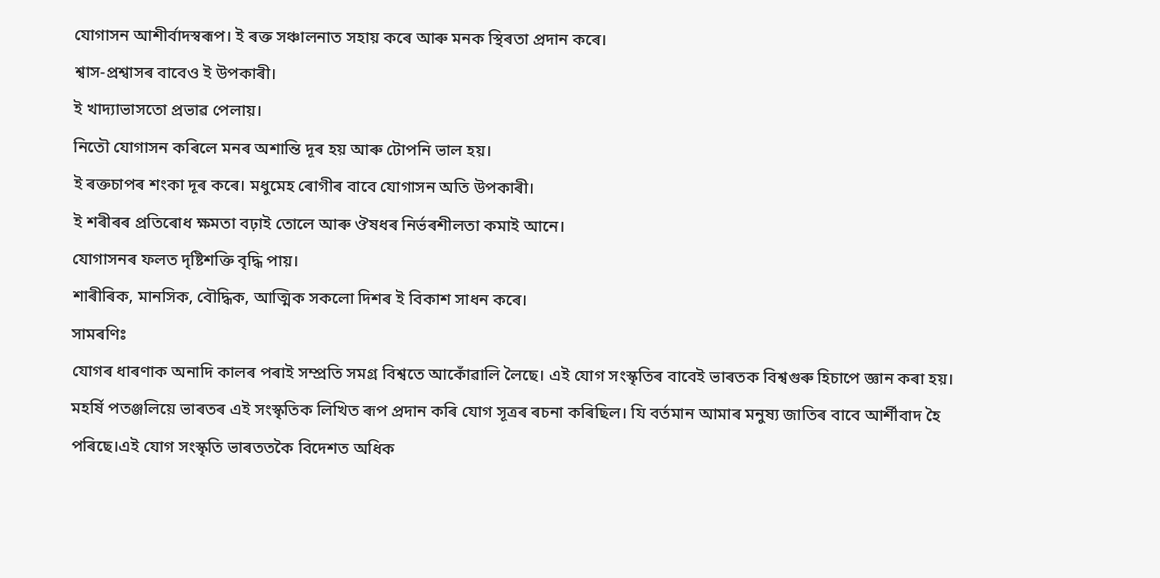যোগাসন আশীৰ্বাদস্বৰূপ। ই ৰক্ত সঞ্চালনাত সহায় কৰে আৰু মনক স্থিৰতা প্ৰদান কৰে।
শ্বাস-প্ৰশ্বাসৰ বাবেও ই উপকাৰী।
ই খাদ্যাভাসতো প্ৰভাৱ পেলায়।
নিতৌ যোগাসন কৰিলে মনৰ অশান্তি দূৰ হয় আৰু টোপনি ভাল হয়।
ই ৰক্তচাপৰ শংকা দূৰ কৰে। মধুমেহ ৰোগীৰ বাবে যোগাসন অতি উপকাৰী।
ই শৰীৰৰ প্ৰতিৰোধ ক্ষমতা বঢ়াই তোলে আৰু ঔষধৰ নিৰ্ভৰশীলতা কমাই আনে।
যোগাসনৰ ফলত দৃষ্টিশক্তি বৃদ্ধি পায়।
শাৰীৰিক, মানসিক, বৌদ্ধিক, আত্মিক সকলো দিশৰ ই বিকাশ সাধন কৰে।
সামৰণিঃ
যোগৰ ধাৰণাক অনাদি কালৰ পৰাই সম্প্ৰতি সমগ্ৰ বিশ্বতে আকোঁৱালি লৈছে। এই যোগ সংস্কৃতিৰ বাবেই ভাৰতক বিশ্বগুৰু হিচাপে জ্ঞান কৰা হয়। মহৰ্ষি পতঞ্জলিয়ে ভাৰতৰ এই সংস্কৃতিক লিখিত ৰূপ প্ৰদান কৰি যোগ সূত্ৰৰ ৰচনা কৰিছিল। যি বৰ্তমান আমাৰ মনুষ্য জাতিৰ বাবে আৰ্শীবাদ হৈ পৰিছে।এই যোগ সংস্কৃতি ভাৰততকৈ বিদেশত অধিক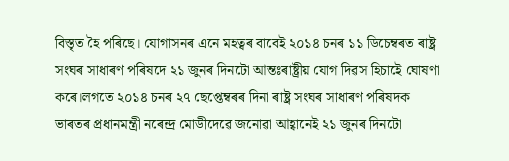বিস্তৃত হৈ পৰিছে। যোগাসনৰ এনে মহত্বৰ বাবেই ২০১৪ চনৰ ১১ ডিচেম্বৰত ৰাষ্ট্ৰ সংঘৰ সাধাৰণ পৰিষদে ২১ জুনৰ দিনটো আন্তঃৰাষ্ট্ৰীয় যোগ দিৱস হিচাইে ঘোষণা কৰে।লগতে ২০১৪ চনৰ ২৭ ছেপ্তেম্বৰৰ দিনা ৰাষ্ট্ৰ সংঘৰ সাধাৰণ পৰিষদক ভাৰতৰ প্ৰধানমন্ত্ৰী নৰেন্দ্ৰ মোডীদেৱে জনোৱা আহ্বানেই ২১ জুনৰ দিনটো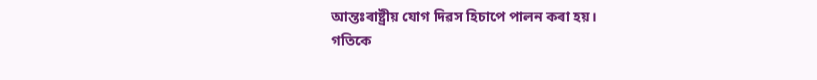আন্তঃৰাষ্ট্ৰীয় যোগ দিৱস হিচাপে পালন কৰা হয়।
গতিকে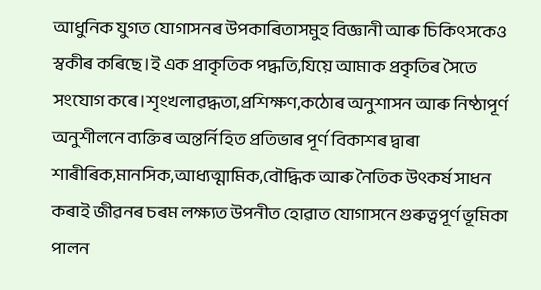আধুনিক যুগত যোগাসনৰ উপকাৰিতাসমুহ বিজ্ঞানী আৰু চিকিৎসকেও স্বকীৰ কৰিছে।ই এক প্ৰাকৃতিক পদ্ধতি,যিয়ে আমাক প্ৰকৃতিৰ সৈতে সংযোগ কৰে।শৃংখলাৱদ্ধতা,প্ৰশিক্ষণ,কঠোৰ অনুশাসন আৰু নিষ্ঠাপূৰ্ণ অনুশীলনে ব্যক্তিৰ অন্তৰ্নিহিত প্ৰতিভাৰ পূৰ্ণ বিকাশৰ দ্বাৰা শাৰীৰিক,মানসিক,আধ্যত্মামিক,বৌদ্ধিক আৰু নৈতিক উৎকৰ্ষ সাধন কৰাই জীৱনৰ চৰম লক্ষ্যত উপনীত হোৱাত যোগাসনে গুৰুত্বপূৰ্ণ ভূমিকা পালন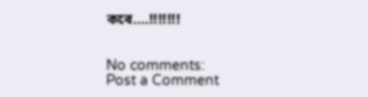কৰে....!!!!!!!


No comments:
Post a Comment